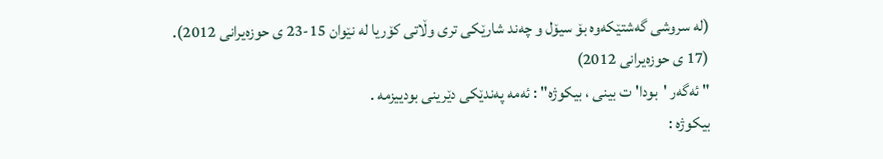(لە سروشی گەشتێکەوە بۆ سیۆل و چەند شارێکی تری وڵاتی کۆریا لە نێوان 15-23 ی حوزەیرانی 2012).
(17 ی حوزەیرانی 2012)
" ئەگەر 'بودا' ت بینی ، بیکوژە" : ئەمە پەندێکی دێرینی بودییزمە .
بیکوژە :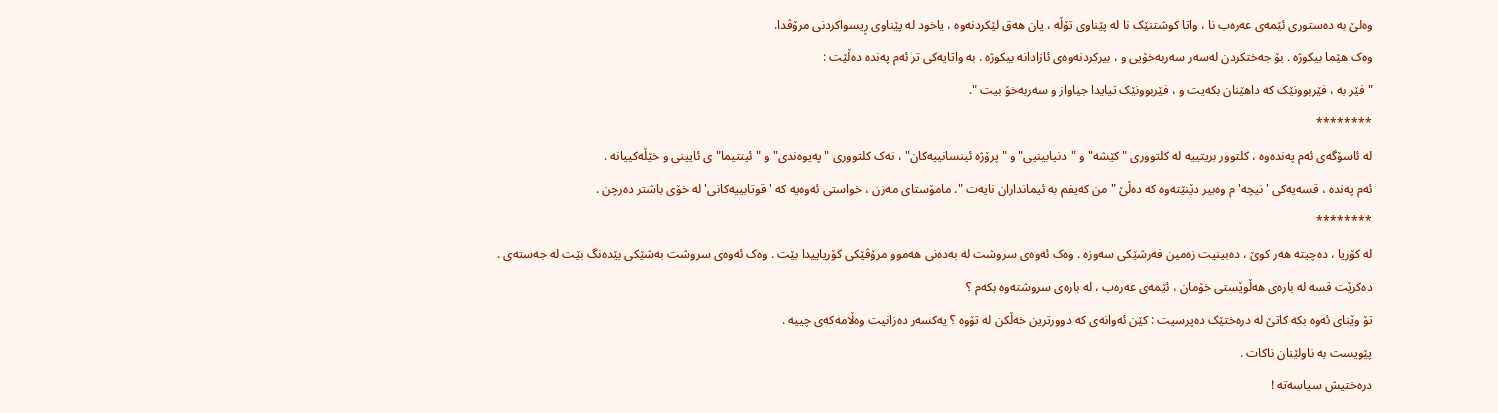وەلێ بە دەستوری ئێمەی عەرەب نا ، واتا کوشتنێک نا لە پێناوی تۆڵە ، یان هەق لێکردنەوە ، یاخود لە پێناوی ڕیسواکردنی مرۆڤدا.
وەک هێما بیکوژە . بۆ جەختکردن لەسەر سەربەخۆیی و ، بیرکردنەوەی ئازادانە بیکوژە . بە واتایەکی تر ئەم پەندە دەڵێت :
" فێر بە ، فێربوونێک کە داهێنان بکەیت و ، فێربوونێک تیایدا جیاواز و سەربەخۆ بیت ".
********
لە ئاسۆگەی ئەم پەندەوە ، کلتوور بریتییە لە کلتووری "کێشە" و "دنیابینیی" و "پرۆژە ئینسانییەکان" ، نەک کلتووری "پەیوەندی" و "ئینتیما" ی ئایینی و خێڵەکییانە .
ئەم پەندە ، قسەیەکی 'نیچە'م وەبیر دێنێتەوە کە دەڵێ " من کەیفم بە ئیمانداران نایەت ". مامۆستای مەزن ، خواستی ئەوەیە کە 'قوتابییەکانی' لە خۆی باشتر دەرچن .
********
لە کۆریا ، دەچیتە هەر کوێ ، دەبینیت زەمین فەرشێکی سەوزە . وەک ئەوەی سروشت لە بەدەنی هەموو مرۆڤێکی کۆریاییدا بێت . وەک ئەوەی سروشت بەشێکی بێدەنگ بێت لە جەستەی .
دەکرێت قسە لە بارەی هەڵوێستی خۆمان ، ئێمەی عەرەب ، لە بارەی سروشتەوە بکەم ؟
تۆ وێنای ئەوە بکە کاتێ لە درەختێک دەپرسیت : کێن ئەوانەی کە دوورترین خەڵکن لە تۆوە ؟ یەکسەر دەزانیت وەڵامەکەی چییە .
پێویست بە ناولێنان ناکات .
درەختیش سیاسەتە !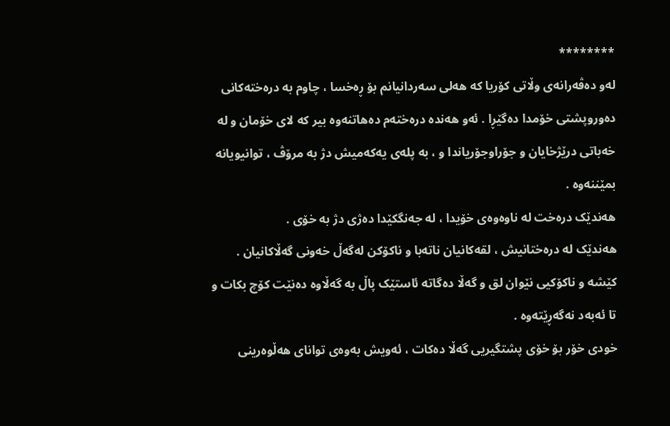********
لەو دەڤەرانەی وڵاتی کۆریا کە هەلی سەردانیانم بۆ ڕەخسا ، چاوم بە درەختەکانی دەوروپشتی خۆمدا دەگێڕا . ئەو هەندە درەختەم دەهاتنەوە بیر کە لای خۆمان و لە خەباتی درێژخایان و جۆراوجۆریاندا و ، بە پلەی یەکەمیش دژ بە مرۆڤ ، توانیویانە بمێننەوە .
هەندێک درەخت لە ناوەوەی خۆیدا ، لە جەنگکێدا دەژی دژ بە خۆی .
هەندێک لە درەختانیش ، لقەکانیان ناتەبا و ناکۆکن لەگەڵ خەونی گەڵاکانیان .
کێشە و ناکۆکیی نێوان لق و گەڵا دەگاتە ئاستێک پاڵ بە گەڵاوە دەنێت کۆچ بکات و تا ئەبەد نەگەڕێتەوە .
خودی خۆر بۆ خۆی پشتگیریی گەڵا دەکات ، ئەویش بەوەی توانای هەڵوەرینی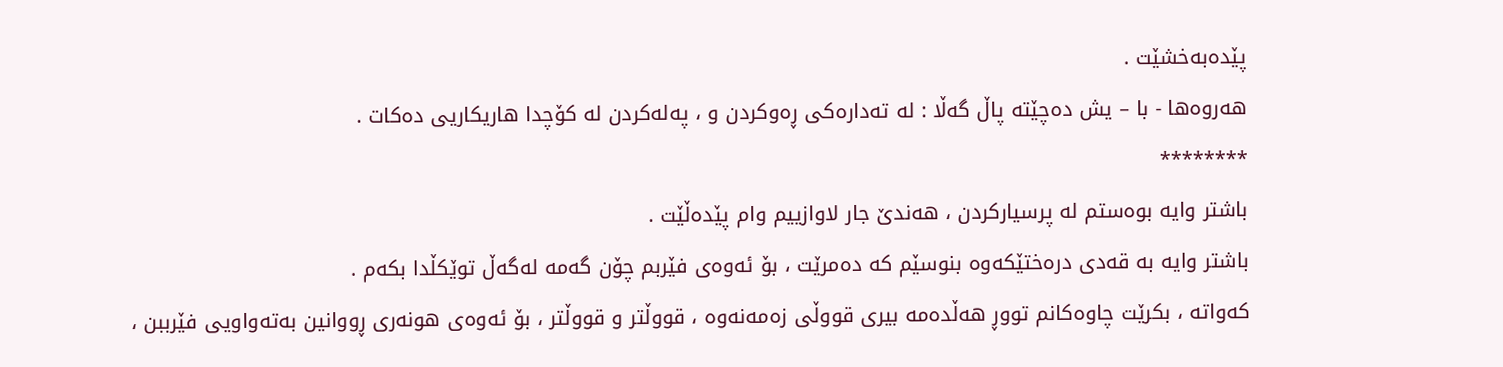پێدەبەخشێت .
هەروەها - با – یش دەچێتە پاڵ گەڵا : لە تەدارەکی ڕەوکردن و ، پەلەکردن لە کۆچدا هاریکاریی دەکات .
********
باشتر وایە بوەستم لە پرسیارکردن ، هەندێ جار لاوازییم وام پێدەڵێت .
باشتر وایە بە قەدی درەختێکەوە بنوسێم کە دەمرێت ، بۆ ئەوەی فێربم چۆن گەمە لەگەڵ توێکڵدا بکەم .
کەواتە ، بکرێت چاوەکانم تووڕ هەڵدەمە بیری قووڵی زەمەنەوە ، قووڵتر و قووڵتر ، بۆ ئەوەی هونەری ڕووانین بەتەواویی فێرببن ،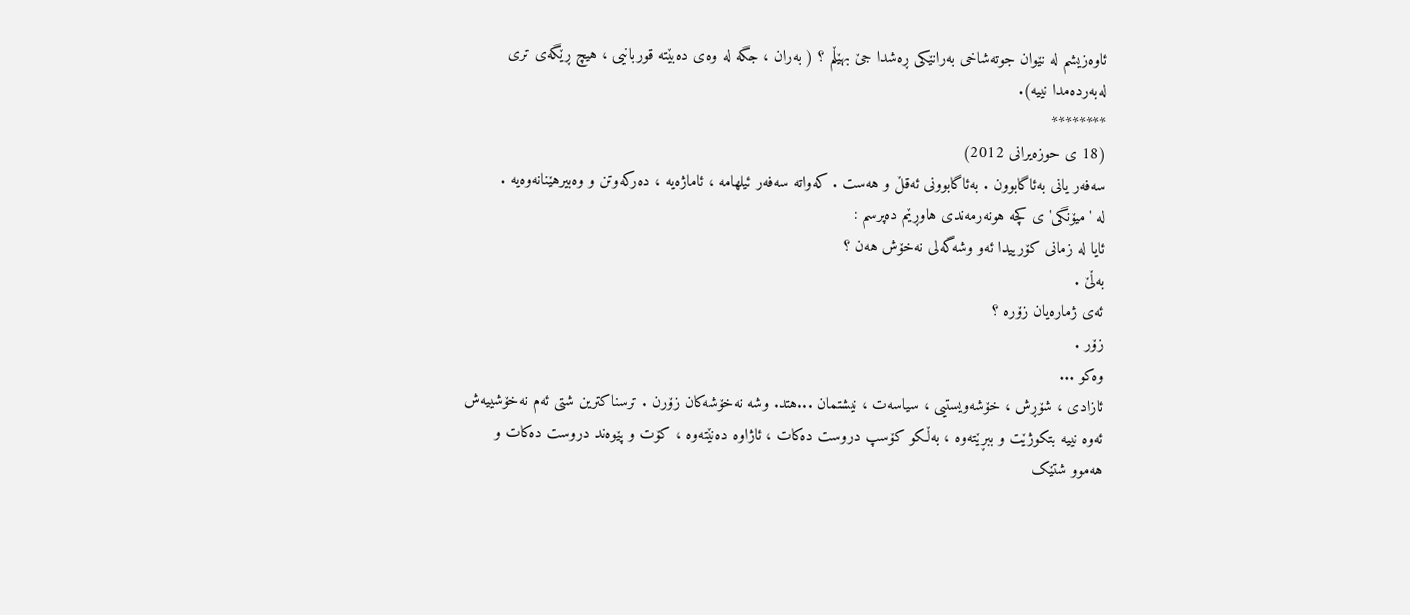ئاوەزیشم لە نێوان جوتەشاخی بەرانێکی ڕەشدا جێ بهێڵم ؟ ( بەران ، جگە لە وەی دەبێتە قوربانیی ، هیچ ڕێگەی تری لەبەردەمدا نییە).
********
(18 ی حوزەیرانی 2012)
سەفەر یانی بەئاگابوون . بەئاگابوونی ئەقڵ و هەست . کەواتە سەفەر ئیلهامە ، ئاماژەیە ، دەرکەوتن و وەبیرهێنانەوەیە .
لە 'میۆنگی' ی کچە هونەرمەندی هاوڕێم دەپرسم :
ئایا لە زمانی کۆرییدا ئەو وشەگەلی نەخۆش هەن ؟
بەڵێ .
ئەی ژمارەیان زۆرە ؟
زۆر .
وەکو ...
ئازادی ، شۆڕش ، خۆشەویستیی ، سیاسەت ، نیشتمان ...هتد. وشە نەخۆشەکان زۆرن . ترسناکترین شتی ئەم نەخۆشییەش ئەوە نییە بتکوژێت و ببڕێتەوە ، بەڵکو کۆسپ دروست دەکات ، ئاژاوە دەنێتەوە ، کۆت و پێوەند دروست دەکات و هەموو شتێک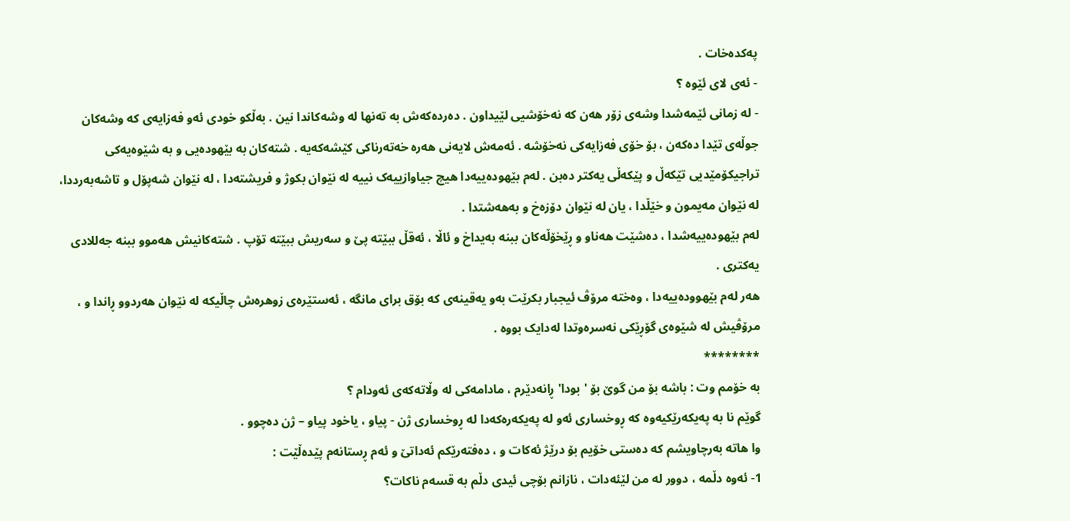پەکدەخات .
- ئەی لای ئێوە ؟
- لە زمانی ئێمەشدا وشەی زۆر هەن کە نەخۆشیی لێیداون . دەردەکەش بە تەنها لە وشەکاندا نین . بەڵکو خودی ئەو فەزایەی کە وشەکان جوڵەی تێدا دەکەن ، بۆ خۆی فەزایەکی نەخۆشە . ئەمەش لایەنی هەرە خەتەرناکی کێشەکەیە . شتەکان بە بێهودەیی و بە شێوەیەکی تراجیکۆمێدیی تێکەڵ و پێکەڵی یەکتر دەبن . لەم بێهودەییەدا هیچ جیاوازییەک نییە لە نێوان بکوژ و فریشتەدا ، لە نێوان شەپۆل و تاشەبەرددا، لە نێوان مەیمون و خێڵدا ، یان لە نێوان دۆزەخ و بەهەشتدا .
لەم بێهودەییەشدا ، دەشێت هەناو و ڕێخۆڵەکان ببنە بەیداخ و ئاڵا ، ئەقڵ ببێتە پێ و سەریش ببێتە تۆپ . شتەکانیش هەموو ببنە جەللادی یەکتری .
هەر لەم بێهوودەییەدا ، وەختە مرۆڤ ئیجبار بکرێت بەو یەقینەی کە بۆق برای مانگە ، ئەستێرەی زوهرەش چاڵیکە لە نێوان هەردوو ڕاندا و ، مرۆڤیش لە شێوەی گۆڕێکی نەسرەوتدا لەدایک بووە .
********
بە خۆمم وت : باشە بۆ من گوێ بۆ 'بودا' ڕانەدێرم ، مادامەکی لە وڵاتەکەی ئەودام ؟
گوێم نا بە پەیکەرێکیەوە کە ڕوخساری ئەو لە پەیکەرەکەدا لە ڕوخساری ژن - پیاو ، یاخود پیاو – ژن دەچوو .
وا هاتە بەرچاویشم کە دەستی خۆیم بۆ درێژ ئەکات و ، دەفتەرێکم ئەداتێ و ئەم ڕستانەم پێدەڵێت :
1- ئەوە دڵمە ، دوور لە من لێئەدات ، نازانم بۆچی ئیدی دڵم بە قسەم ناکات؟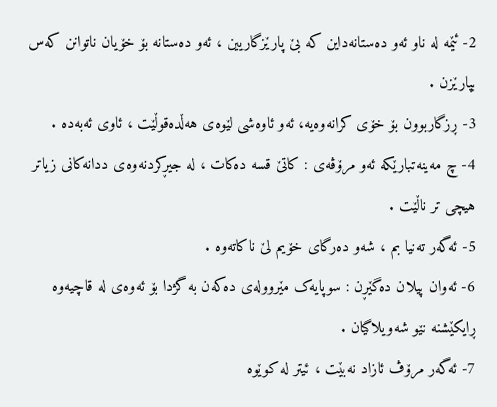2- ئێمە لە ناو ئەو دەستانەداین کە بێ پارێزگاریین ، ئەو دەستانە بۆ خۆیان ناتوانن کەس بپارێزن .
3- ڕزگاربوون بۆ خۆی کرانەوەیە، ئەو ئاوەشی لێوەی هەڵدەقوڵێت ، ئاوی ئەبەدە .
4- چ مەینەتبارێکە ئەو مرۆڤەی : کاتێ قسە دەکات ، لە جیڕکردنەوەی ددانەکانی زیاتر هیچی تر ناڵێت .
5- ئەگەر تەنیا بم ، شەو دەرگای خۆیم لێ ناکاتەوە .
6- ئەوان پیلان دەگێڕن : سوپایەک مێروولەی دەکەن بە گژدا بۆ ئەوەی لە قاچیەوە ڕایکێشنە نێو شەویلاگیان .
7- ئەگەر مرۆڤ ئازاد نەبێت ، ئیتر لە کوێوە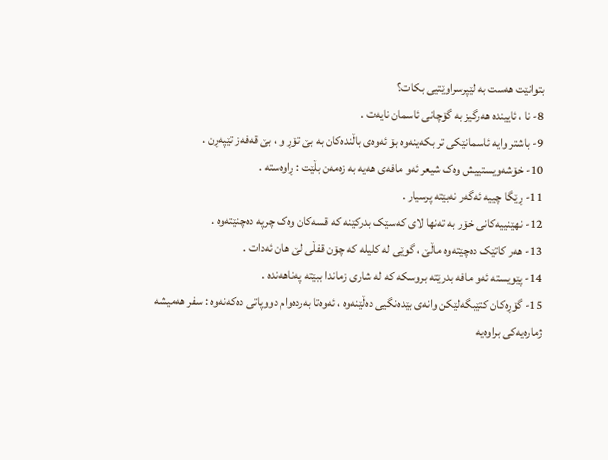بتوانێت هەست بە لێپرسراوێتیی بکات؟
8- نا ، ئاییندە هەرگیز بە گۆچانی ئاسمان نایەت .
9- باشتر وایە ئاسمانێکی تر بکەینەوە بۆ ئەوەی باڵندەکان بە بێ تۆڕ و ، بێ قەفەز تێپەڕن .
10- خۆشەویستییش وەک شیعر ئەو مافەی هەیە بە زەمەن بڵێت : ڕاوەستە .
11- ڕێگا چییە ئەگەر نەبێتە پرسیار .
12- نهێنییەکانی خۆر بە تەنها لای کەسێک بدرکێنە کە قسەکان وەک چرپە دەچنێتەوە .
13- هەر کاتێک دەچێتەوە ماڵێ ، گوێی لە کلیلە کە چۆن قفڵی لێ هان ئەدات .
14- پێویستە ئەو مافە بدرێتە بروسکە کە لە شاری زماندا ببێتە پەناهەندە .
15- گۆڕەکان کتێبگەلێکن وانەی بێدەنگیی دەڵێنەوە ، ئەوەتا بەردەوام دووپاتی دەکەنەوە : سفر هەمیشە ژمارەیەکی براوەیە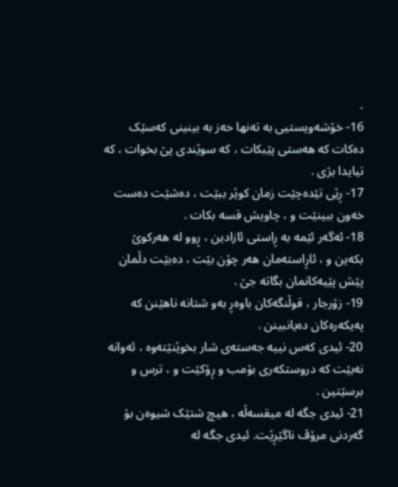.
16- خۆشەویستیی بە تەنها حەز بە بینینی کەسێک دەکات کە هەستی پێبکات ، کە سوێندی پێ بخوات ، کە تیایدا بژی .
17- ڕێی تێدەچێت زمان کوێر ببێت ، دەشێت دەست خەون ببینێت و ، چاویش قسە بکات .
18- ئەگەر ئێمە بە ڕاستی ئازادین ، ڕوو لە هەرکوێ بکەین و ، ئاڕاستەمان هەر چۆن بێت ، دەبێت دڵمان پێش پێیەکانمان بگاتە جێ .
19- زۆرجار ، قوڵنگەکان باوەڕ بەو شتانە ناهێنن کە پەیکەرەکان دەیانبینن .
20- ئیدی کەس نییە جەستەی شار بخوێنێتەوە ، ئەوانە نەبێت کە دروستکەری بۆمب و ڕۆکێت و ، ترس و برسێتین .
21- ئیدی جگە لە میقسەڵە ، هیچ شتێک شیوەن بۆ گەردنی مرۆڤ ناگێڕێت. ئیدی جگە لە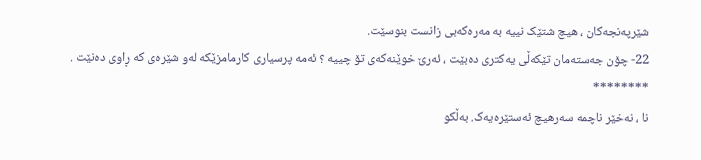شێرپەنجەکان ، هیچ شتێک نییە بە مەرەکەبی زانست بنوسێت.
22- چۆن جەستەمان تێکەڵی یەکتری دەبێت ، ئەرێ خوێنەکەی تۆ چییە ؟ ئەمە پرسیاری کارمامزێکە لەو شێرەی کە ڕاوی دەنێت .
********
نا ، نەخێر ناچمە سەرهیچ ئەستێرەیەک. بەڵکو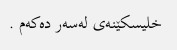خلیسکێنەی لەسەر دەکەم .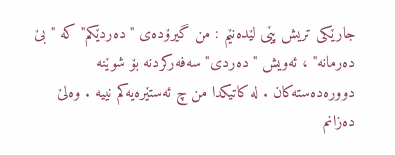جارێکی تریش پێی لێدەنێم : من گیرۆدەی "دەردێکم" کە "بێ دەرمانە" ، ئەویش "دەردی" سەفەرکردنە بۆ شوێنە دوورەدەستەکان . لە کاتیکدا من چ ئەستێرەیەکم نییە . وەلێ دەزانم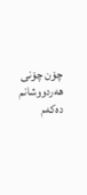چۆن چۆنی هەردووشانم دەکەم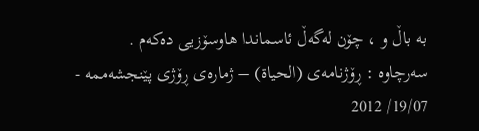بە باڵ و ، چۆن لەگەڵ ئاسماندا هاوسۆزیی دەکەم .
سەرچاوە : ڕۆژنامەی (الحیاة) – ژمارەی ڕۆژی پێنجشەممە - 19/07/ 2012